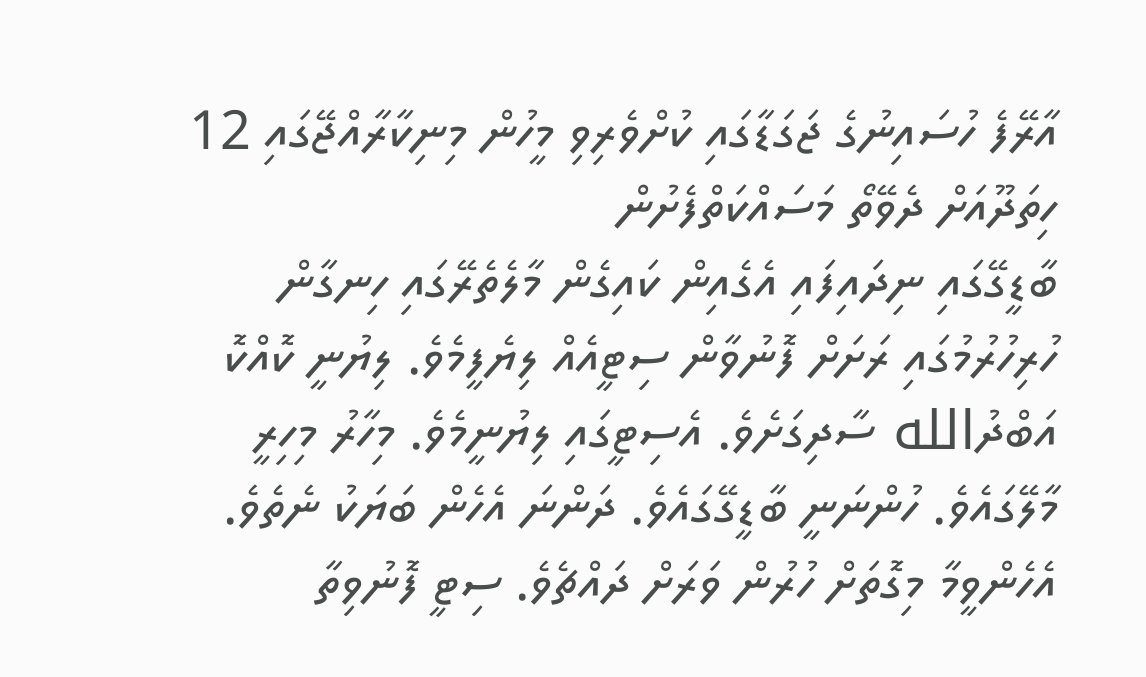އާރޭފެ ހުސައިނުގެ ޖަގަޑާގައި ކުށްވެރިވި މީހުން މިނިކާރާއްޖޭގައި 12
ހިތަދޫއަށް ދެވޭތޯ މަސައްކަތްފެށުން
ބާޑީގޭގައި ނިދައިފައި އެގެއިން ކައިގެން މާލެތެރޭގައި ހިނގާން ހުރިހުރުމުގައި ރަށަށް ފޮނުވާން ސިޓީއެއް ލިޔެފީމެވެ. ލިޔުނީ ކޮއްކޮ އަބްދުالله ސާދިގަށެވެ. އެސިޓީގައި ލިޔުނީމެވެ. މިހާރު މިހިރީ މާލޭގައެވެ. ހުންނަނީ ބާޑީގޭގައެވެ. ދަންނަ އެހެން ބަޔަކު ނެތެވެ. އެހެންވީމާ މިގޮތަށް ހުރުން ވަރަށް ދައްޗެވެ. ސިޓީ ފޮނުވިތާ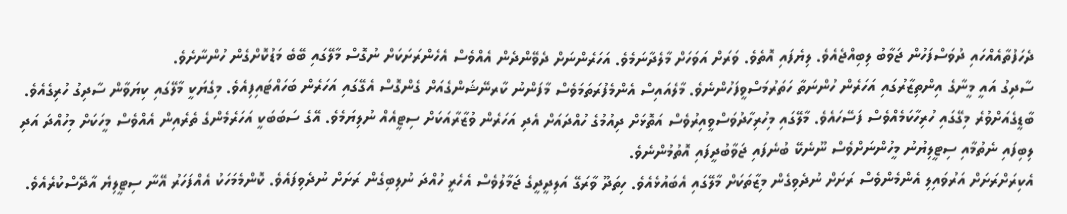ދެހަފުތާއެއްހައި ދުވަސްފަހުން ޖަވާބު ލިބިއްޖެއެވެ. ލިޔެފައި އޮތެވެ. ވަރަށް އަވަހަށް މާލެދާނަމެވެ. އަހަރެންނަށް ދެވޭންދެން އެއްވެސް އެހެންރަށަކަށް ނުގޮސް މާލޭގައި ބޭބެ މަޑުކޮށްގެން ހުންނާށެވެ.
ސާދިގު އައީ މީނާގެ އިންތިޒާރުގައި އަހަރެން ހުންނަތާ ހަތަރުމަސްވީފަހުންނެވެ. މާލެއައިސް އެންމެފުރަތަމަވެސް މާފަންނު ކާރނޭޝަންގެއަށް ގެންގޮސް އެގޭގައި އަހަރެން ބަހައްޓައިފިއެވެ. މިގެޔަކީ މާލޭގައި ކިޔަވާން ސާދިގު ހުރިގެއެވެ. ބާޑީގެއަށްވުރެ މިގޭގައި ހުރިހާކަމެއްވެސް ފަސޭހައެވެ. މާލޭގައި މިހުރިހާދުވަސްވީއިރުވެސް އަތޮޅަށް ދިއުމުގެ ހުއްދައަށް އެދި އަހަރެން ވުޒާރާއަކަށް ސިޓީއެއް ނުލިޔަމެވެ. އޭގެ ސަބަބަކީ އަހަރެމެންގެ ތެރެއިން އެއްވެސް މީހަކަށް މިހުއްދަ އަދި ލިބިފައި ނެތުމާއި ސިޓީލިޔުނު މީހުންނަށްވެސް ނޫނެކޭ ބުނެފައި ޖަވާބުދީފައި އޮތުމުންނެވެ.
އެކިރަށްރަށަށް އަރުވައިލި އެންމެންވެސް ރަށަށް ނުދެވިގެން މިޒާތަކަށް މާލޭގައި އެބައުޅެއެވެ. ހިތަދޫ ވާރަގޭ އަލިދީދީގެ ޖަމާލުވެސް އެހެރީ ހުއްދަ ނުލިބިގެން ރަށަށް ނުދެވިފައެވެ. ކޮންމެމަހަކު އެއްފަހަރު އޭނާ ސިޓީލިޔެ އާދޭސްކުރެއެވެ.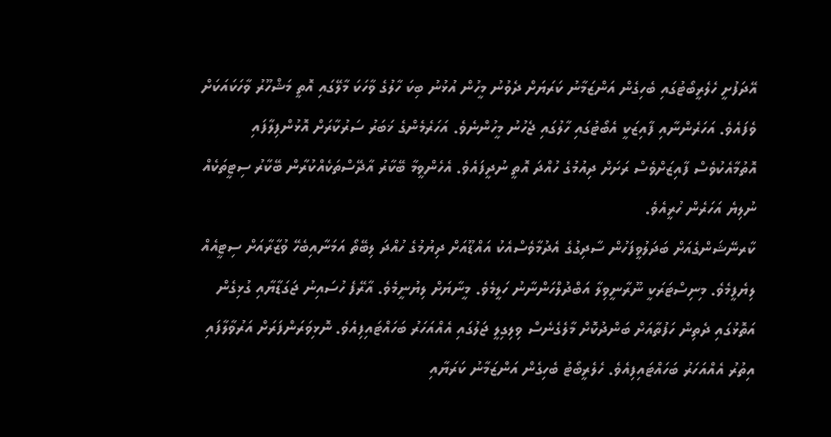އޭދަފުށީ ހެލެރީބޯޓުގައި ބެހިގެން އަންޒަމާނު ކަރަޔަށް ދެވުނު މީހުން އުޅުނު ބިކަ ހާލުގެ ވާހަކަ މާލޭގައި އޮތީ މަޝްހޫރު ވާހަކައަކަށް ވެފައެވެ. އަހަރެންނާއި ފާއިޒަކީ އެބޯޓުގައި ހާލުގައި ޖެހުނު މީހުންނެވެ. އަހަރެމެންގެ ޚަބަރު ސަރުކާރަށް އޮޅުންފިލާފައި އޮތުމާއެކުވެސް ފާއިޒަށްވެސް ރަށަށް ދިއުމުގެ ހުއްދަ އޮތީ ނުދީފައެވެ. އެހެންވީމާ ބޭކާރު އާދޭސްތަކެއްކުރާން ބޭކާރު ސިޓީތަކެއް ނުލިޔެ އަހަރެން ހުރީއެވެ.
ކާރނޭޝަންގެއަށް ބަދަލުވީފަހުން ސާދިގުގެ އެދުމާވެސްއެކު އައްޑޫއަށް ދިޔުމުގެ ހުއްދަ ލިބޭތޯ އަމަނާއިބެހޭ ވުޒާރާއަށް ސިޓީއެއް ލިޔެފީމެވެ. މިނިސްޓަރަކީ ނޫރާނީވިލާ އަބްދުލްހަންނާނު ހަލީމެވެ. މީނާޔަށް ލިޔުނީމެވެ. އާރޭފެ ހުސައިނު ޖަގަޑާޔާއި ގުޅިގެން އަތޮޅުގައި ދެތިން ހަފުތާއަށް ބަންދުކޮށް މާލެގެނެސް ވިލިގިލީ ޖަލުގައި އެއްއަހަރު ބަހައްޓައިފިއެވެ. ނޮޅިވަރަންފަރަށް އަރުވާލާފައި އިތުރު އެއްއަހަރު ބަހައްޓައިފިއެވެ. ހެލެރީބޯޓު ބެހިގެން އަންޒަމާނު ކަރަޔާއި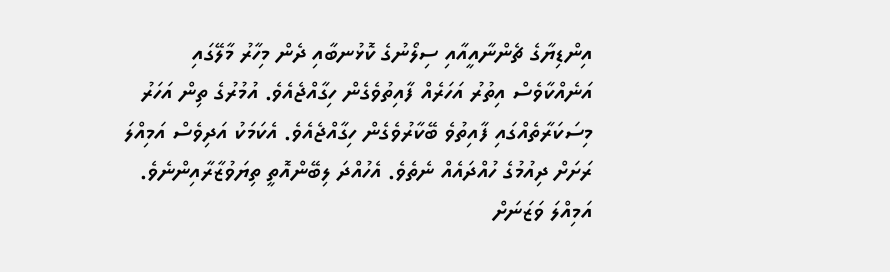އިންޑިޔާގެ ޗެންނާއީއާއި ސިލޯނުގެ ކޮޅުނބާއި ދެން މިހާރު މާލޭގައި އަނެއްކާވެސް އިތުރު އަހަރެއް ފާއިތުވެގެން ހިގާއްޖެއެވެ. އުމުރުގެ ތިން އަހަރު މިސަކަރާތެއްގައި ފާއިތުވެ ބޭކާރުވެގެން ހިގާއްޖެއެވެ. އެކަމަކު އަދިވެސް އަމިއްލަ ރަށަށް ދިއުމުގެ ހުއްދައެއް ނެތެވެ. އެހުއްދަ ލިބޭންއޮތީ ތިޔަވުޒާރާއިންނެވެ.
އަމިއްލަ ވަޒަނަށް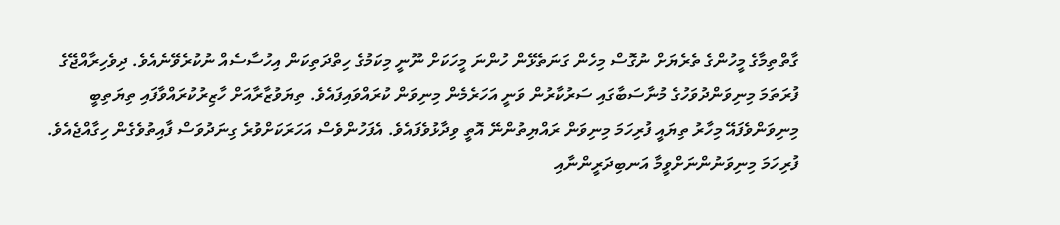ގާތްތިމާގެ މީހުންގެ ތެރެޔަށް ނުގޮސް މިހެން ގަނަތެޅޭން ހުންނަ މީހަކަށް ނޫނީ މިކަމުގެ ހިތްދަތިކަން އިހުސާސެއް ނުކުރެވޭނެއެވެ. ދިވެހިރާއްޖޭގެ ފުރަތަމަ މިނިވަންދުވަހުގެ މުނާސަބާގައި ސަރުކާރުން ވަނީ އަހަރެމެން މިނިވަން ކުރައްވައިފައެވެ. ތިޔަވުޒާރާއަށް ހާޒިރުކުރައްވާފައި ތިޔަތިބީ މިނިވަންވެފައޭ މިހާރު ތިޔައީ ފުރިހަމަ މިނިވަން ރައްޔިތުންނޭ އޮތީ ވިދާޅުވެފައެވެ. އެފަހުންވެސް އަހަރަކަށްވުރެ ގިނަދުވަސް ފާއިތުވެގެން ހިގާއްޖެއެވެ.
ފުރިހަމަ މިނިވަނުންނަށްވީމާ އަނބިދަރީންނާއި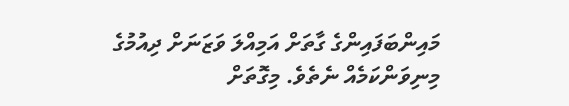މައިންބަފައިންގެ ގާތަށް އަމިއްލަ ވަޒަނަށް ދިއުމުގެ މިނިވަންކަމެއް ނެތެވެ. މިގޮތަށް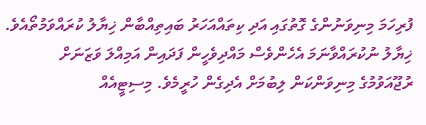ފުރިހަމަ މިނިވަނުންގެ ގޮތުގައި އަދި ކިތައްއަހަރު ބައިތިއްބާން ޚިޔާލު ކުރައްވަމުތޯއެވެ. ޚިޔާލު ނުކުރައްވާނަމަ އެހެންވެސް މައްދިވެހީން ފަދައިން އަމިއްލަ ވަޒަނަށް ރުޖޫއަވުމުގެ މިނިވަންކަން ލިބުމަށް އެދިގެން ހުރީމެވެ. މިސިޓީއެއް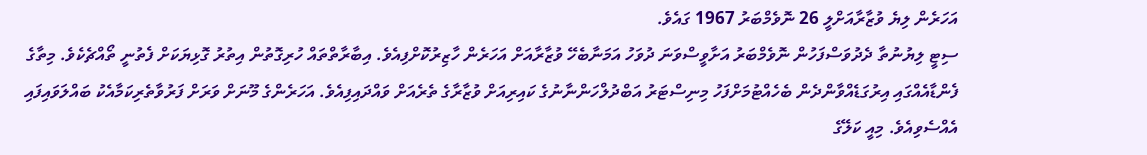އަހަރެން ލިޔެ ވުޒާރާއަށްލީ 26 ނޮވެމްބަރު 1967 ގައެވެ.
ސިޓީ ލިޔުނުތާ ދެދުވަސްފަހުން ނޮވެމްބަރު އަށާވީސްވަނަ ދުވަހު އަމަނާބެހޭ ވުޒާރާއަށް އަހަރެން ހާޒިރުކޮށްފިއެވެ. އިބާރާތްތައް ހުރިގޮތުން އިތުރު ގޮޅިޔަކަށް ފެތުނީ ތޯއްޗެކެވެ. މިތާގެ ފެންޑާއެއްގައި އިރުގަޑެއްވާންދެން ބެހެއްޓުމަށްފަހު މިނިސްޓަރު އަބްދުލްހަންނާނުގެ ކައިރިއަށް ވުޒާރާގެ ތެރެއަށް ވައްދައިފިއެވެ. އަހަރެންގެ މޫނަށް ވަރަށް ފަރުވާތެރިކަމާއެކު ބައްލަވައިފައި އެއްސެވިއެވެ. މިއީ ކަލޭގެ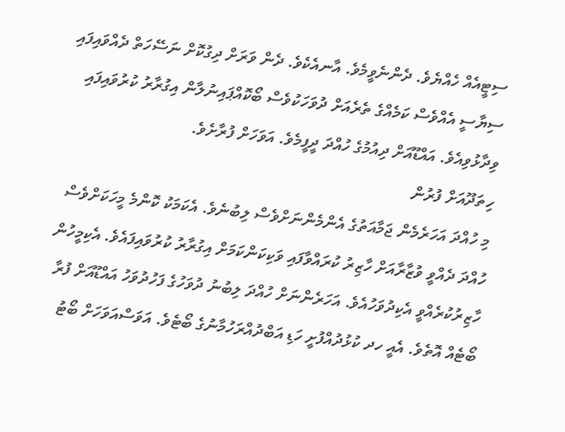ސިޓީއެއް ހެއްޔެވެ. ދެންނެވީމެވެ. އާނއެކެވެ. ދެން ވަރަށް ދިގުކޮށް ނަސޭހަތް ދެއްވައިފައި ސިޔާސީ އެއްވެސް ކަމެއްގެ ތެރެއަށް ދުވަހަކުވެސް ބޯކޮއްޕައިނުލާން އިގުރާރު ކުރުވައިފައި ވިދާޅުވިއެވެ. އައްޑޫއަށް ދިއުމުގެ ހުއްދަ ދީފީމެވެ. އަވަހަށް ފުރާށެވެ.
ހިތަދޫއަށް ފުރުން
މި ހުއްދަ އަހަރެމެން ޖަމާއަތުގެ އެންމެންނަށްވެސް ލިބުނެވެ. އެކަމަކު ކޮންމެ މީހަކަށްވެސް ހުއްދަ ދެއްވީ ވުޒާރާއަށް ހާޒިރު ކުރައްވާފައި ވަކިކަންކަމަށް އިގުރާރު ކުރުވައިފައެވެ. އެކިމީހުން ހާޒިރުކުރެއްވީ އެކިދުވަހުއެވެ. އަހަރެންނަށް ހުއްދަ ލިބުނު ދުވަހުގެ ފަހުދުވަހު އައްޑޫއަށް ފުރާ ބޯޓެއް އޮތެވެ. އެއީ ހދ ކުޅުދުއްފުށީ ހަޑި އަބްދުއްރަހުމާނުގެ ބޯޓެވެ. އަވަސްއަވަހަށް ބޯޓު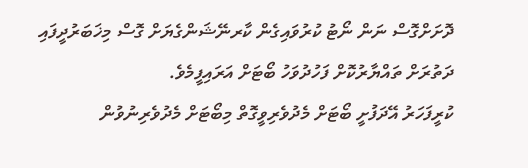ދޮށަށްގޮސް ނަން ނޯޓު ކުރުވައިގެން ކާރނޭޝަންގެޔަށް ގޮސް މިޚަބަރުދީފައި ދަތުރަށް ތައްޔާރުކޮށް ފަހުދުވަހު ބޯޓަށް އަރައިފީމެވެ.
ކުރީފަހަރު އޭދަފުށީ ބޯޓަށް މެދުވެރިވީގޮތް މިބޯޓަށް މެދުވެރިނުވުން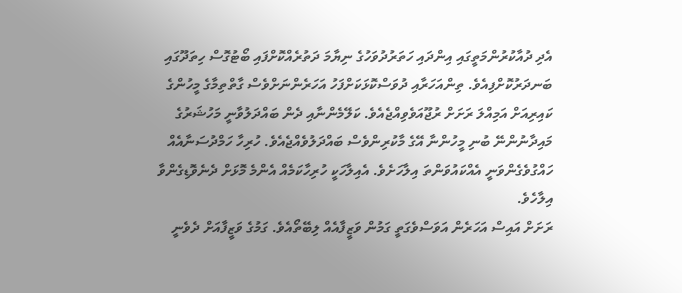އެދި ދުއާކުރުންމަތީގައި އިންދައި ހަތަރުދުވަހުގެ ނިޔާމަ ދަތުރެއްކޮށްފައި ބޯޓުގޮސް ހިތަދޫގައި ބަނދަރުކޮށްފިއެވެ. ތިންއަހަރާއި ދުވަސްކޮޅަކަށްފަހު އަހަރެންނަށްވެސް ގާތްތިމާގެ މީހުންގެ ކައިރިއަށް އަމިއްލަ ރަށަށް ރުޖޫއަވެވިއްޖެއެވެ. ކަލޭމެންނާއި ދެން ބައްދަލުވާނީ މަހުޝަރުގެ މައިދާނުންނޭ ބުނި މީހުންނާ އޭގެ މާކުރިންވެސް ބައްދަލުވެއްޖެއެވެ. ހުރިހާ ހަމްދުސަނާއެއް ހައްގުވެގެންވަނީ އެއްކައުވަންތަ އިލާހަށެވެ. އެއިލާހަކީ ހުރިހާކަމެއް އެންމެ މޮޅަށް ދެނެވޮޑިގެންވާ އިލާހެވެ.
ރަށަށް އައިސް އަހަރެން އަވަސްވެގަތީ ގަމުން ވަޒީފާއެއް ލިބޭތޯއެވެ. ގަމުގެ ވަޒީފާއަށް ދެވެނީ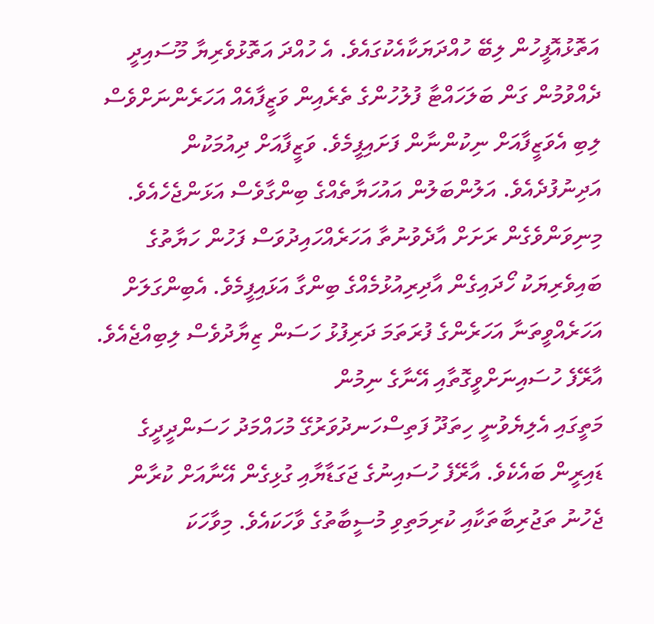އަތޮޅުއޮފީހުން ލިބޭ ހުއްދަޔަކާއެކުގައެވެ. އެ ހުއްދަ އަތޮޅުވެރިޔާ މޫސައިދީ ދެއްވުމުން ގަން ބަލަހައްޓާ ފުލުހުންގެ ތެރެއިން ވަޒީފާއެއް އަހަރެންނަށްވެސް ލިބި އެވަޒީފާއަށް ނިކުންނާން ފަށައިފީމެވެ. ވަޒީފާއަށް ދިއުމަކުން އަދިނުފުދެއެވެ. އަލުންބަލުން އައުހަޔާތެއްގެ ބިންގާވެސް އަޅަންޖެހެއެވެ. މިނިވަންވެގެން ރަށަށް އާދެވުނުތާ އަހަރެއްހައިދުވަސް ފަހުން ހަޔާތުގެ ބައިވެރިޔަކު ހޯދައިގެން އާދިރިއުޅުމެއްގެ ބިންގާ އަޅައިފީމެވެ. އެބިންގަލަށް އަހަރެއްވީތަނާ އަހަރެންގެ ފުރަތަމަ ދަރިފުޅު ހަސަން ޒިޔާދުވެސް ލިބިއްޖެއެވެ.
އާރޭފެ ހުސައިނަށްވީގޮތާއި އޭނާގެ ނިމުން
މަތީގައި އެލިޔެވުނީ ހިތަދޫ ފަތިސްހަނދުވަރުގޭ މުހައްމަދު ހަސަންދީދީގެ ޑައިރީން ބައެކެވެ. އާރޭފެ ހުސައިނުގެ ޖަގަޑާޔާއި ގުޅިގެން އޭނާއަށް ކުރާން ޖެހުނު ތަޖުރިބާތަކާއި ކުރިމަތިވި މުސީބާތުގެ ވާހަކައެވެ. މިވާހަކަ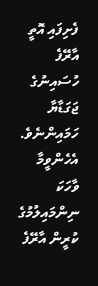ފެށިފައި އޮތީ އާރޭފެ ހުސައިނުގެ ޖަގަޑާޔާ ހަމައިންނެވެ. އެހެންވީމާ ވާހަކަ ނިންމައިލުމުގެ ކުރީން އާރޭފެ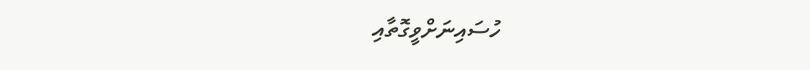ހުސައިނަށްވީގޮތާއި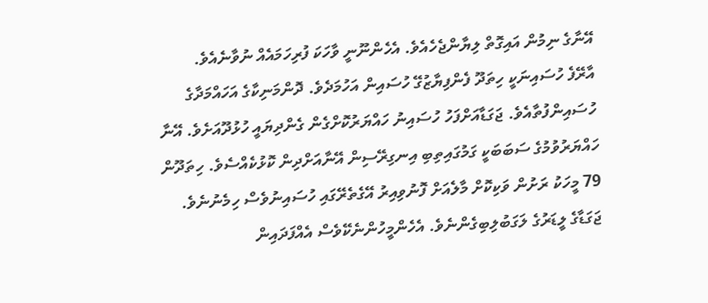އޭނާގެ ނިމުން އައިގޮތް ލިޔާންޖެހެއެވެ. އެހެންނޫނީ ވާހަކަ ފުރިހަމައެއް ނުވާނެއެވެ.
އާރޭފެ ހުސައިނަކީ ހިތަދޫ ފެންފިޔާޒުގޭ ހުސައިން އަހުމަދެވެ. ދޮންމަނިކާގެ އަހައްމަދާގެ ހުސައިންފުތާއެވެ. ޖަގަޑާއަށްފަހު ހުސައިނު ހައްޔަރުކޮށްގެން ގެންދިޔައީ ހުޅުދޫއަށެވެ. އޭނާ ހައްޔަރުވުމުގެ ސަބަބަކީ ގަމުގައިތިބި އިނގިރޭސިން އޭނާއަށްދިން ކޮޅުކެއްސެވެ. ހިތަދޫން 79 މީހަކު ރަށުން ވަކިކޮށް މާލެއަށް ފޮނުވިއިރު އޭގެތެރޭގައި ހުސައިނުވެސް ހިމެނުނެވެ. ޖަގަޑާގެ ލީޑަރުގެ ލަގަބުލިބިގެންނެވެ. އެހެންމީހުންނެކޭވެސް އެއްފަދައިން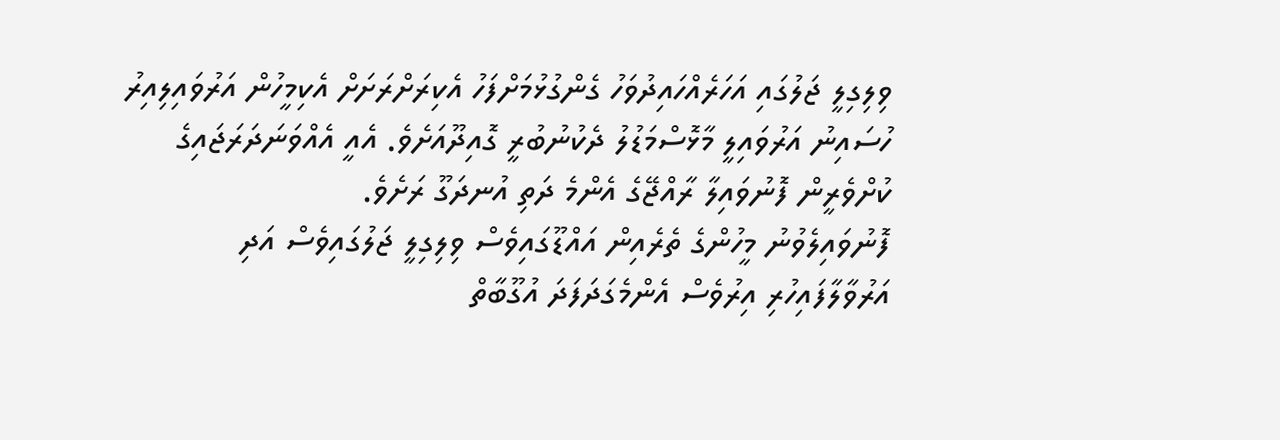ވިލިގިލީ ޖަލުގައި އަހަރެއްހައިދުވަހު ގެންގުޅުމަށްފަހު އެކިރަށްރަށަށް އެކިމީހުން އަރުވައިލިއިރު ހުސައިނު އަރުވައިލީ މާޅޮސްމަޑުލު ދެކުނުބުރީ ގޮއިދޫއަށެވެ. އެއީ އެއްވަނަދަރަޖައިގެ ކުށްވެރީން ފޮނުވައިލާ ރާއްޖޭގެ އެންމެ ދަތި އުނދަގޫ ރަށެވެ.
ފޮނުވައިލެވުނު މީހުންގެ ތެރެއިން އައްޑޫގައިވެސް ވިލިގިލީ ޖަލުގައިވެސް އަދި އަރުވާލާފައިހުރި އިރުވެސް އެންމެގަދަފަދަ އުގޫބާތް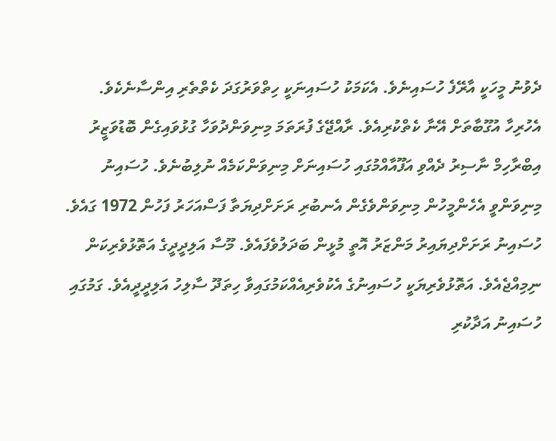ދެވުނު މީހަކީ އާރޭފެ ހުސައިނެވެ. އެކަމަކު ހުސައިނަކީ ހިތްވަރުގަދަ ކެތްތެރި އިންސާނެކެވެ. އެހުރިހާ އުގޫބާތަށް އޭނާ ކެތްކުރިއެވެ. ރާއްޖޭގެ ފުރަތަމަ މިނިވަންދުވަހާ ގުޅުވައިގެން ބޮޑުވަޒީރު އިބްރާހިމް ނާސިރު ދެއްވި އަފޫއާއްމުގައި ހުސައިނަށް މިނިވަންކަމެއް ނުލިބުނެވެ. ހުސައިނު މިނިވަންވީ އެހެންމީހުން މިނިވަންވެގެން އެނބުރި ރަށަށްދިޔަތާ ފަސްއަހަރު ފަހުން 1972 ގައެވެ.
ހުސައިނު ރަށަށްދިޔައިރު މަންޒަރު އޮތީ މުޅީން ބަދަލުވެފައެވެ. މޫސާ އަލިދީދީގެ އަތޮޅުވެރިކަން ނިމިއްޖެއެވެ. އަތޮޅުވެރިޔަކީ ހުސައިނުގެ އެކުވެރިއެއްކަމުގައިވާ ހިތަދޫ ސާލިހު އަލިދީދީއެވެ. ގަމުގައި ހުސައިނު އަދާކުރި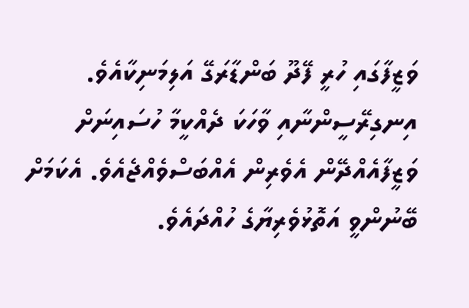ވަޒީފާގައި ހުރީ ފޭދޫ ބަންޑާރަގޭ އަލިމަނިކާއެވެ. އިނގިރޭސީންނާއި ވާހަކަ ދެއްކީމާ ހުސައިނަށް ވަޒީފާއެއްދޭން އެވެރިން އެއްބަސްވެއްޖެއެވެ. އެކަމަށް ބޭނުންވީ އަތޮޅުވެރިޔާގެ ހުއްދައެވެ.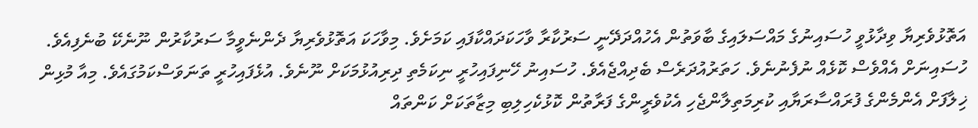އަތޮޅުވެރިޔާ ވިދާޅުވީ ހުސައިނުގެ މައްސަލައިގެ ބާވަތުން އެހުއްދަދޭނީ ސަރުކާރާ ވާހަކަދައްކާފައި ކަމަށެވެ. މިވާހަކަ އަތޮޅުވެރިޔާ ދެންނެވީމާ ސަރުކާރުން ނޫނެކޭ ބުނެފިއެވެ.
ހުސައިނަށް އެއްވެސް ކޮޅެއް ނުފެނުނެވެ. ހަތަރުއުދަރެސް ބެދިއްޖެއެވެ. ހުސައިނު ހޭނިފައިހުރީ ނިކަމެތި ދިރިއުޅުމަކަށް ނޫނެވެ. އުޅެފައިހުރީ ތަނަވަސްކަމުގައެވެ. މިއާ މުޅިން ޚިލާފަށް އެންމެންގެ ފުރައްސާރަޔާއި ކުރިމަތިލާންޖެހި އެކުވެރީންގެ ފަރާތުން ކޮޅުކެހިލިބި މިޒާތަކަށް ކަންތައް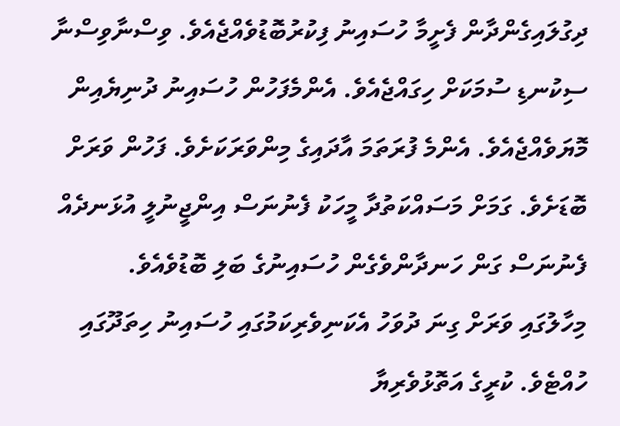ދިގުލައިގެންދާން ފެށީމާ ހުސައިނު ފިކުރުބޮޑުވެއްޖެއެވެ. ވިސްނާވިސްނާ ސިކުނޑި ސުމަކަށް ހިގައްޖެއެވެ. އެންމެފަހުން ހުސައިނު ދުނިޔެއިން މޮޔަވެއްޖެއެވެ. އެންމެ ފުރަތަމަ އާދައިގެ މިންވަރަކަށެވެ. ފަހުން ވަރަށް ބޮޑަށެވެ. ގަމަށް މަސައްކަތުދާ މީހަކު ފެނުނަސް އިންޖީނުލީ އުޅަނދެއް ފެނުނަސް ގަން ހަނދާންވެގެން ހުސައިނުގެ ބަލި ބޮޑުވެއެވެ.
މިހާލުގައި ވަރަށް ގިނަ ދުވަހު އެކަނިވެރިކަމުގައި ހުސައިނު ހިތަދޫގައި ހުއްޓެވެ. ކުރީގެ އަތޮޅުވެރިޔާ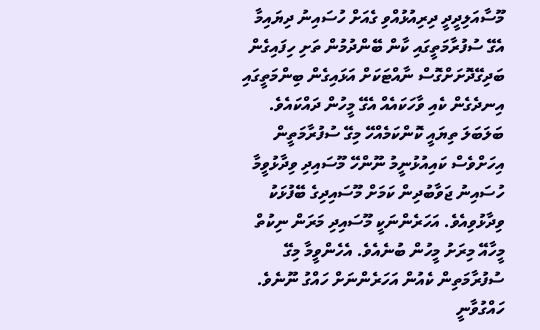މޫސާއަލިދީދީ ދިރިއުޅުއްވި ގެއަށް ހުސައިނު ދިޔައިމާ އެގޭ ސުފުރާމަތީގައި ކާން ބޭންދުމުން ތަށި ހިފައިގެން ބަދިގޭދޮށަށްގޮސް ނާއްޓަކަށް އަޅައިގެން ބިންމަތީގައި އިނދެގެން ކެއި ވާހަކައެއް އެގޭ މީހުން ދައްކައެވެ. ބަލަބަލަ ތިޔައީ ކޮންކަމެއްހޭ މިގޭ ސުފުރާމަތީން އިހަށްވެސް ކައިއުޅުނީމު ނޫންހޭ މޫސައިދި ވިދާޅުވީމާ ހުސައިނު ޖަވާބުދިން ކަމަށް މޫސައިދިގެ ބޭފުޅަކު ވިދާޅުވިއެވެ. އަހަރެންނަކީ މޫސައިދި މަރަން ނިކުތް މީހާއޭ މިރަށު މީހުން ބުނެއެވެ. އެހެންވީމާ މިގޭ ސުފުރާމަތިން ކެއުން އަހަރެންނަށް ހައްގު ނޫނެވެ. ހައްގުވާނީ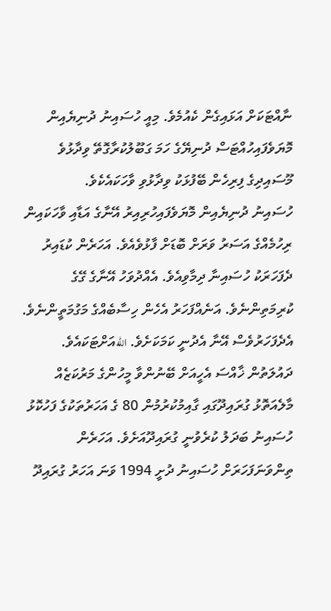ނާއްޓަކަށް އަޅައިގެން ކެއުމެވެ. މިއީ ހުސައިނު ދުނިޔެއިން މޮޔަވެފައިހުއްޓަސް ދުނިޔޭގެ ހަމަ ގަބޫލުކުރާގޮތޭ ވިދާޅުވެ މޫސައިދިގެ ފިރިހެން ބޭފުޅަކު ވިދާޅުވި ވާހަކައެކެވެ.
ހުސައިނު ދުނިޔެއިން މޮޔަވެފައިހުރިއިރު އޭނާގެ އަޑާއި ވާހަކައިން ރިހުމެއްގެ އަސަރު ވަރަށް ބޮޑަށް ފާޅުވެއެވެ. އަހަރެން ކުޑައިރު ދެފަހަރަކު ހުސައިނާ ދިމާވިއެވެ. އެއްދުވަހު އޭނާގެ ގޭގެ ކުރިމަތިންނެވެ. އަނެއްފަހަރު އެހެން ހިސާބެއްގެ މަގުމަތީންނެވެ. އެދެފަހަރުވެސް އޭނާ އެދުނީ ކަމަކަށެވެ. اللهއަށްޓަކައެވެ. ދައުލަތުން ޚާއްސަ އެހީއަށް ބޭނުންވާ މީހުންގެ މަރުކަޒެއް މާލެއަތޮޅު ގުރައިދޫގައި ގާއިމުކުރުމުން 80 ގެ އަހަރުތަކުގެ ފަހުކޮޅު ހުސައިނު ބަދަލު ކުރެވުނީ ގުރައިދޫއަށެވެ. އަހަރެން ތިންވަނަފަހަރަށް ހުސައިނު ދުށީ 1994 ވަނަ އަހަރު ގުރައިދޫ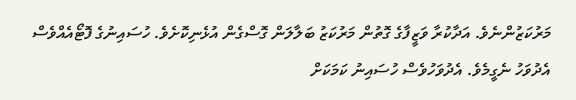މަރުކަޒުންނެވެ. އަދާކުރާ ވަޒީފާގެ ގޮތުން މަރުކަޒު ބަލާލަން ގޮސްގެން އުޅެނިކޮށެވެ. ހުސައިނުގެ ފޮޓޯއެއްވެސް އެދުވަހު ނެގީމެވެ. އެދުވަހުވެސް ހުސައިނު ކަމަކަށް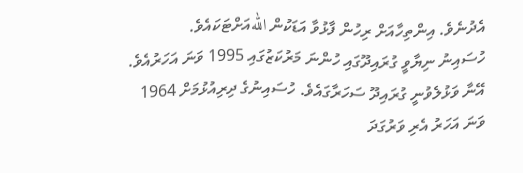އެދުނެވެ. އިންތިހާއަށް ރިހުން ފާޅުވާ އަޑަކުން اللهއަށްޓަކައެވެ.
ހުސައިނު ނިޔާވީ ގުރައިދޫގައި ހުންނަ މަރުކަޒުގައި 1995 ވަނަ އަހަރުއެވެ. އޭނާ ވަޅުލެވުނީ ގުރައިދޫ ސަހަރާގައެވެ. ހުސައިނުގެ ދިރިއުޅުމަށް 1964 ވަނަ އަހަރު އެރި ވަރުގަދަ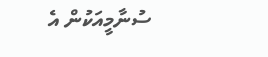ސުނާމީއަކުން އެ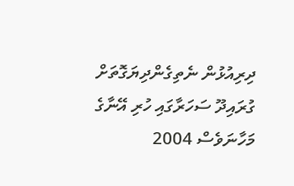ދިރިއުޅުން ނެތިގެންދިޔަގޮތަށް ގުރައިދޫ ސަހަރާގައި ހުރި އޭނާގެ މަހާނަވެސް 2004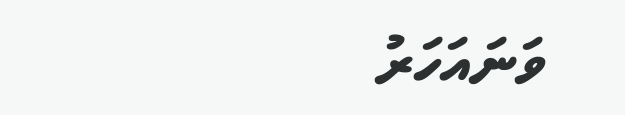ވަނައަހަރު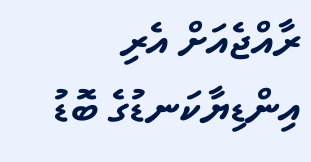ރާއްޖެއަށް އެރި އިންޑިޔާކަނޑުގެ ބޮޑު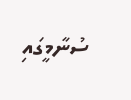ސުނާމީގައި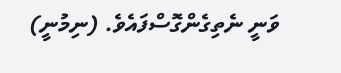ވަނީ ނެތިގެންގޮސްފައެވެ. (ނިމުނީ)